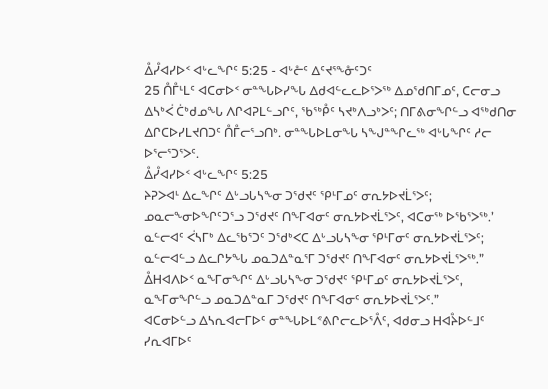ᐂᓮᐊᓯᐅᑉ ᐊᒡᓚᖏᑦ 5:25 - ᐊᒡᓔᑦ ᐃᑦᔪᕐᖕᓁᑦᑐᑦ
25 ᑍᒤᒻᒪᑦ ᐊᑕᓂᐅᑉ ᓂᓐᖓᐅᓯᖓ ᐃᑯᐊᓪᓚᓚᐅᕐᐳᖅ ᐃᓄᖁᑎᒥᓄᑦ, ᑕᓕᓂᓗ ᐃᓴᒃᐹ ᑖᒃᑯᓄᖓ ᐱᒋᐊᕈᒪᓪᓗᒋᑦ, ᖃᖅᑬᑦ ᓴᔪᒃᐱᓗᒃᐳᑦ; ᑎᒥᕕᓂᖏᓪᓗ ᐊᖅᑯᑎᓂ ᐃᒋᑕᐅᓯᒪᔪᑎᑐᑦ ᑍᒤᓕᕐᓗᑎᒃ. ᓂᓐᖓᐅᒪᓂᖓ ᓴᖑᓐᖏᓚᖅ ᐊᒡᒐᖏᑦ ᓱᓕ ᐅᕐᓕᕐᑐᕐᐳᑦ.
ᐂᓮᐊᓯᐅᑉ ᐊᒡᓚᖏᑦ 5:25
ᔨᕈᐳᐊᒻ ᐃᓚᖏᑦ ᐃᒡᓗᒐᓴᖕᓂ ᑐᖁᔪᑦ ᕿᒻᒥᓄᑦ ᓂᕆᔭᐅᔪᒫᕐᐳᑦ; ᓄᓇᓕᖕᓂᐅᖏᑦᑐᕐᓗ ᑐᖁᔪᑦ ᑎᖕᒥᐊᓂᑦ ᓂᕆᔭᐅᔪᒫᕐᐳᑦ, ᐊᑕᓂᖅ ᐅᖃᕐᐳᖅ.’
ᓇᓪᓕᐊᑦ ᐹᓴᒥᒃ ᐃᓚᖃᕐᑐᑦ ᑐᖁᒃᐸᑕ ᐃᒡᓗᒐᓴᖕᓂ ᕿᒻᒥᓂᑦ ᓂᕆᔭᐅᔪᒫᕐᐳᑦ; ᓇᓪᓕᐊᓪᓗ ᐃᓚᒋᔭᖓ ᓄᓇᑐᐃᓐᓇᕐᒥ ᑐᖁᔪᑦ ᑎᖕᒥᐊᓂᑦ ᓂᕆᔭᐅᔪᒫᕐᐳᖅ.”
ᐂᕼᐊᐱᐅᑉ ᓇᖕᒥᓂᖏᑦ ᐃᒡᓗᒐᓴᖕᓂ ᑐᖁᔪᑦ ᕿᒻᒥᓄᑦ ᓂᕆᔭᐅᔪᒫᕐᐳᑦ, ᓇᖕᒥᓂᖏᓪᓗ ᓄᓇᑐᐃᓐᓇᒥ ᑐᖁᔪᑦ ᑎᖕᒥᐊᓂᑦ ᓂᕆᔭᐅᔪᒫᕐᐳᑦ.”
ᐊᑕᓂᐅᓪᓗ ᐃᓴᕆᐊᓕᒥᐅᑦ ᓂᓐᖓᐅᒪᕝᕕᒋᓕᓚᐅᕐᐰᑦ, ᐊᑯᓂᓗ ᕼᐊᔧᐅᓪᒧᑦ ᓯᕆᐊᒥᐅᑦ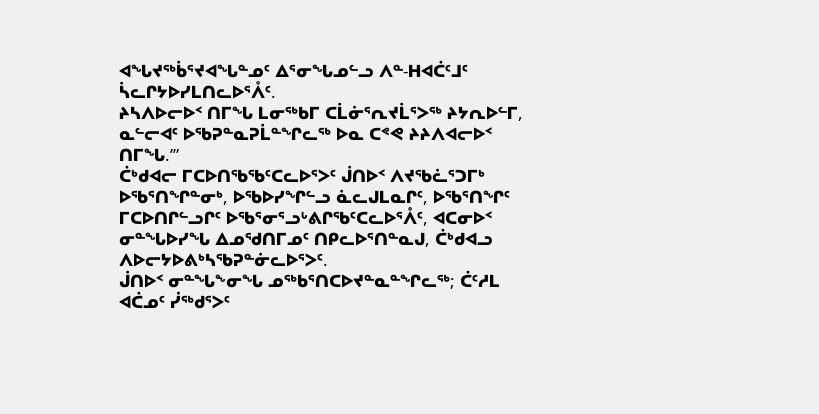ᐊᖓᔪᖅᑳᕐᔪᐊᖓᓐᓄᑦ ᐃᕐᓂᖓᓄᓪᓗ ᐱᓐ-ᕼᐊᑖᑦᒧᑦ ᓵᓚᒋᔭᐅᓯᒪᑎᓚᐅᕐᐰᑦ.
ᔨᓴᐱᐅᓕᐅᑉ ᑎᒥᖓ ᒪᓂᖅᑲᒥ ᑕᒫᓃᕐᕆᔪᒫᕐᐳᖅ ᔨᔭᕆᐅᓪᒥ, ᓇᓪᓕᐊᑦ ᐅᖃᕈᓐᓇᕈᒫᓐᖏᓚᖅ ᐅᓇ ᑕᕝᕙ ᔨᔨᐱᐊᓕᐅᑉ ᑎᒥᖓ.’”
ᑖᒃᑯᐊᓕ ᒥᑕᐅᑎᖃᖃᑦᑕᓚᐅᕐᐳᑦ ᒎᑎᐅᑉ ᐱᔪᖃᓛᕐᑐᒥᒃ ᐅᖃᕐᑎᖏᓐᓂᒃ, ᐅᖃᐅᓯᖏᓪᓗ ᓈᓚᒍᒪᓇᒋᑦ, ᐅᖃᕐᑎᖏᑦ ᒥᑕᐅᑎᒋᓪᓗᒋᑦ ᐅᖃᕐᓂᕐᓗᒡᕕᒋᖃᑦᑕᓚᐅᕐᐰᑦ, ᐊᑕᓂᐅᑉ ᓂᓐᖓᐅᓯᖓ ᐃᓄᖁᑎᒥᓄᑦ ᑎᑭᓚᐅᕐᑎᓐᓇᒍ, ᑖᒃᑯᐊᓗ ᐱᐅᓕᔭᐅᕕᒃᓴᖃᕈᓐᓃᓚᐅᕐᐳᑦ.
ᒎᑎᐅᑉ ᓂᓐᖓᖕᓂᖓ ᓄᖅᑲᕐᑎᑕᐅᔪᓐᓇᓐᖏᓚᖅ; ᑖᑦᓱᒪ ᐊᑖᓄᑦ ᓰᖅᑯᕐᐳᑦ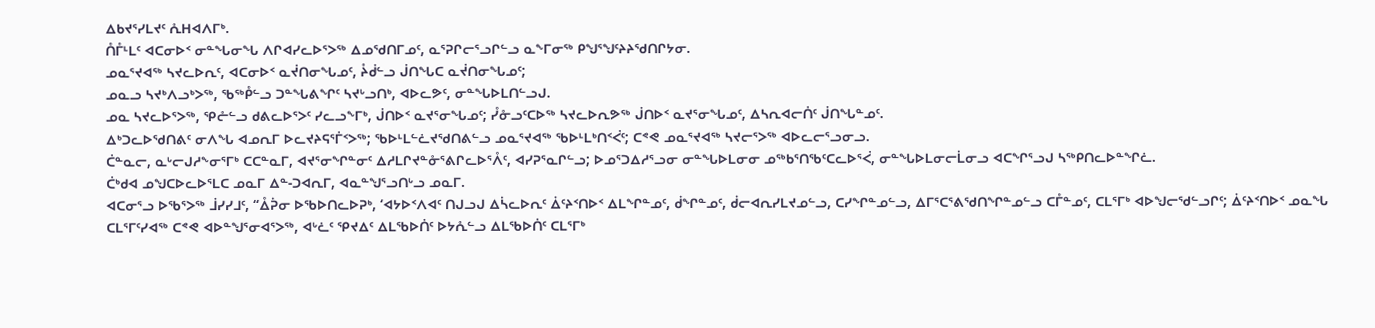ᐃᑲᔪᕐᓯᒪᔪᑦ ᕅᕼᐊᐱᒥᒃ.
ᑍᒤᒻᒪᑦ ᐊᑕᓂᐅᑉ ᓂᓐᖓᓂᖓ ᐱᒋᐊᓯᓚᐅᕐᐳᖅ ᐃᓄᖁᑎᒥᓄᑦ, ᓇᕐᕈᒋᓕᕐᓗᒋᓪᓗ ᓇᖕᒥᓂᖅ ᑭᖑᕐᖑᑦᔨᔨᖁᑎᒋᔭᓂ.
ᓄᓇᕐᔪᐊᖅ ᓴᔪᓚᐅᕆᑦ, ᐊᑕᓂᐅᑉ ᓇᔫᑎᓂᖓᓄᑦ, ᔧᑰᓪᓗ ᒎᑎᖓᑕ ᓇᔫᑎᓂᖓᓄᑦ;
ᓄᓇᓗ ᓴᔪᒃᐱᓗᒃᐳᖅ, ᖃᖅᑬᓪᓗ ᑐᓐᖓᕕᖏᑦ ᓴᔪᒡᓗᑎᒃ, ᐊᐅᓚᕗᑦ, ᓂᓐᖓᐅᒪᑎᓪᓗᒍ.
ᓄᓇ ᓴᔪᓚᐅᕐᐳᖅ, ᕿᓔᓪᓗ ᑯᕕᓚᐅᕐᐳᑦ ᓯᓚᓗᖕᒥᒃ, ᒎᑎᐅᑉ ᓇᔪᕐᓂᖓᓄᑦ; ᓮᓁᓗᑦᑕᐅᖅ ᓴᔪᓚᐅᕆᕗᖅ ᒎᑎᐅᑉ ᓇᔪᕐᓂᖓᓄᑦ, ᐃᓴᕆᐊᓕᑏᑦ ᒎᑎᖓᓐᓄᑦ.
ᐃᒃᑐᓚᐅᖁᑎᕕᑦ ᓂᐱᖓ ᐊᓄᕆᒥ ᐅᓚᔪᔨᕋᕐᒦᑉᐳᖅ; ᖃᐅᒻᒪᓪᓛᔪᖁᑎᕕᓪᓗ ᓄᓇᕐᔪᐊᖅ ᖃᐅᒻᒪᒃᑎᑉᐹᑦ; ᑕᕝᕙ ᓄᓇᕐᔪᐊᖅ ᓴᔪᓕᕐᐳᖅ ᐊᐅᓚᓕᕐᓗᓂᓗ.
ᑖᓐᓇᓕ, ᓇᒡᓕᒍᓱᖕᓂᕐᒥᒃ ᑕᑕᓐᓇᒥ, ᐊᔪᕐᓂᖏᓐᓂᑦ ᐃᓱᒪᒋᔪᓐᓁᕐᕕᒋᓚᐅᕐᐰᑦ, ᐊᓯᕈᕐᓇᒋᓪᓗ; ᐅᓄᕐᑐᐃᓱᕐᓗᓂ ᓂᓐᖓᐅᒪᓂᓂ ᓄᖅᑲᕐᑎᖃᑦᑕᓚᐅᕐᐹ, ᓂᓐᖓᐅᒪᓂᓕᒫᓂᓗ ᐊᑕᖏᕐᓗᒍ ᓴᖅᑭᑎᓚᐅᓐᖏᓛ.
ᑖᒃᑯᐊ ᓄᖑᑕᐅᓚᐅᕐᒪᑕ ᓄᓇᒥ ᐃᓐ-ᑐᐊᕆᒥ, ᐊᓇᓐᖑᕐᓗᑎᒡᓗ ᓄᓇᒥ.
ᐊᑕᓂᕐᓗ ᐅᖃᕐᐳᖅ ᒨᓯᓯᒧᑦ, “ᐂᕉᓂ ᐅᖃᐅᑎᓚᐅᕈᒃ, ‘ᐊᔭᐅᑉᐱᐊᑦ ᑎᒍᓗᒍ ᐃᓵᓚᐅᕆᑦ ᐄᑦᔨᑉᑎᐅᑉ ᐃᒪᖏᓐᓄᑦ, ᑰᖏᓐᓄᑦ, ᑰᓕᐊᕆᓯᒪᔪᓄᓪᓗ, ᑕᓯᖏᓐᓄᓪᓗ, ᐃᒥᕐᑕᕐᕕᖁᑎᖏᓐᓄᓪᓗ ᑕᒤᓐᓄᑦ, ᑕᒪᕐᒥᒃ ᐊᐅᖑᓕᖁᓪᓗᒋᑦ; ᐄᑦᔨᑉᑎᐅᑉ ᓄᓇᖓ ᑕᒪᕐᒥᑦᓯᐊᖅ ᑕᕝᕙ ᐊᐅᓐᖑᕐᓂᐊᕐᐳᖅ, ᐊᒡᓛᑦ ᕿᔪᐃᑦ ᐃᒪᖃᐅᑏᑦ ᐅᔭᕅᓪᓗ ᐃᒪᖃᐅᑏᑦ ᑕᒪᕐᒥᒃ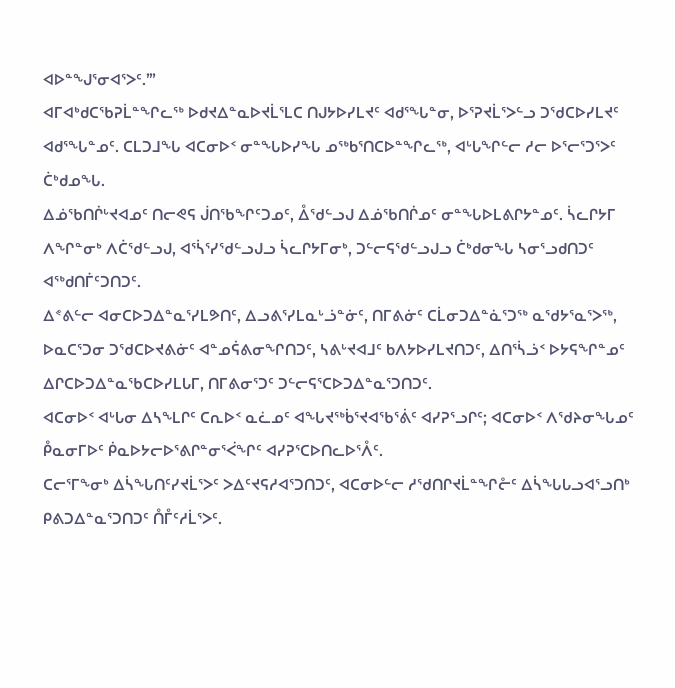ᐊᐅᓐᖑᕐᓂᐊᕐᐳᑦ.’”
ᐊᒥᐊᒃᑯᑕᖃᕈᒫᓐᖏᓚᖅ ᐅᑯᔪᐃᓐᓇᐅᔪᒫᕐᒪᑕ ᑎᒍᔭᐅᓯᒪᔪᑦ ᐊᑯᕐᖓᓐᓂ, ᐅᕐᕈᔪᒫᕐᐳᓪᓗ ᑐᖁᑕᐅᓯᒪᔪᑦ ᐊᑯᕐᖓᓐᓄᑦ. ᑕᒪᑐᒧᖓ ᐊᑕᓂᐅᑉ ᓂᓐᖓᐅᓯᖓ ᓄᖅᑲᕐᑎᑕᐅᓐᖏᓚᖅ, ᐊᒡᒐᖏᓪᓕ ᓱᓕ ᐅᕐᓕᕐᑐᕐᐳᑦ ᑖᒃᑯᓄᖓ.
ᐃᓅᖃᑎᒌᒡᔪᐊᓄᑦ ᑎᓕᕙᕋ ᒎᑎᖃᖏᑦᑐᓄᑦ, ᐂᖁᓪᓗᒍ ᐃᓅᖃᑎᒌᓄᑦ ᓂᓐᖓᐅᒪᕕᒋᔭᓐᓄᑦ. ᓵᓚᒋᔭᒥ ᐱᖏᓐᓂᒃ ᐱᑖᖁᓪᓗᒍ, ᐊᕐᓵᕐᓯᖁᓪᓗᒍᓗ ᓵᓚᒋᔭᒥᓂᒃ, ᑐᓪᓕᕋᖁᓪᓗᒍᓗ ᑖᒃᑯᓂᖓ ᓴᓂᕐᓗᑯᑎᑐᑦ ᐊᖅᑯᑎᒦᑦᑐᑎᑐᑦ.
ᐃᕝᕕᓪᓕ ᐊᓂᑕᐅᑐᐃᓐᓇᕐᓯᒪᕗᑎᑦ, ᐃᓗᕕᕐᓯᒪᓇᒡᓘᓐᓃᑦ, ᑎᒥᕕᓃᑦ ᑕᒫᓂᑐᐃᓐᓈᕐᑐᖅ ᓇᖁᔭᕐᓇᕐᐳᖅ, ᐅᓇᑕᕐᑐᓂ ᑐᖁᑕᐅᔪᕕᓃᑦ ᐊᓐᓄᕌᕕᓂᖏᑎᑐᑦ, ᓴᕕᒡᔪᐊᒧᑦ ᑲᐱᔭᐅᓯᒪᔪᑎᑐᑦ, ᐃᑎᕐᓵᓘᑉ ᐅᔭᕋᖏᓐᓄᑦ ᐃᒋᑕᐅᑐᐃᓐᓇᖃᑕᐅᓯᒪᒐᒥ, ᑎᒥᕕᓂᕐᑐᑦ ᑐᓪᓕᕋᕐᑕᐅᑐᐃᓐᓇᕐᑐᑎᑐᑦ.
ᐊᑕᓂᐅᑉ ᐊᒡᒐᓂ ᐃᓴᖕᒪᒋᑦ ᑕᕆᐅᑉ ᓇᓛᓄᑦ ᐊᖓᔪᖅᑳᕐᔪᐊᖃᕐᕖᑦ ᐊᓯᕈᕐᓗᒋᑦ; ᐊᑕᓂᐅᑉ ᐱᖁᔨᓂᖓᓄᑦ ᑬᓇᓂᒥᐅᑦ ᑮᓇᐅᔭᓕᐅᕐᕕᒋᓐᓂᕐᐹᖏᑦ ᐊᓯᕈᕐᑕᐅᑎᓚᐅᕐᐰᑦ.
ᑕᓕᕐᒥᖕᓂᒃ ᐃᓵᖓᑎᑦᓯᔪᒫᕐᐳᑦ ᐳᐃᑦᔪᕋᓱᐊᕐᑐᑎᑐᑦ, ᐊᑕᓂᐅᓪᓕ ᓱᖁᑎᒋᔪᒫᓐᖏᓔᑦ ᐃᓵᖓᒐᓗᐊᕐᓗᑎᒃ ᑭᕕᑐᐃᓐᓇᕐᑐᑎᑐᑦ ᑍᒤᑦᓱᒫᕐᐳᑦ.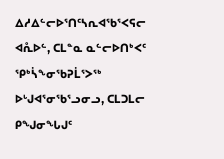ᐃᓱᐃᓪᓕᐅᕐᑎᑦᓴᕆᐊᖃᕐᐸᕋᓕ ᐊᕅᐅᓪ, ᑕᒪᓐᓇ ᓇᓪᓕᐅᑎᒃᐸᑦ ᕿᒃᓵᖕᓂᖃᕈᒫᕐᐳᖅ ᐅᒡᒍᐊᕐᓂᖃᕐᓗᓂᓗ, ᑕᒪᑐᒪᓕ ᑭᖑᓂᖓᒍᑦ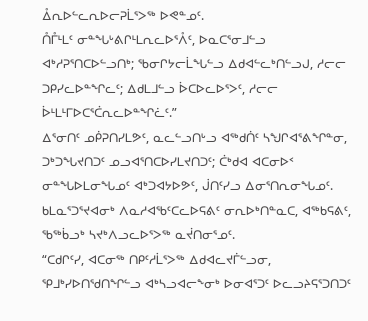ᐂᕆᐅᓪᓚᕆᐅᓕᕈᒫᕐᐳᖅ ᐅᕙᓐᓄᑦ.
ᑍᒤᒻᒪᑦ ᓂᓐᖓᒡᕕᒋᒻᒪᕆᓚᐅᕐᐰᑦ, ᐅᓇᑕᕐᓂᒧᓪᓗ ᐊᒃᓱᕈᕐᑎᑕᐅᓪᓗᑎᒃ; ᖃᓂᒋᔭᓕᒫᖓᓪᓗ ᐃᑯᐊᓪᓚᒃᑎᓪᓗᒍ, ᓱᓕᓕ ᑐᑭᓯᓚᐅᓐᖏᓚᑦ; ᐃᑯᒪᒧᓪᓗ ᐆᑕᐅᓚᐅᕐᐳᑦ, ᓱᓕᓕ ᐆᒻᒪᒻᒥᐅᑕᕐᑖᕆᓚᐅᓐᖏᓛᑦ.”
ᐃᕐᓂᑎᑦ ᓄᑮᕈᑎᓯᒪᕗᑦ, ᓇᓚᓪᓗᑎᒡᓗ ᐊᖅᑯᑏᑦ ᓴᖑᒋᐊᕐᕕᖏᓐᓂ, ᑐᒃᑐᖓᔪᑎᑐᑦ ᓄᓗᐊᕐᑎᑕᐅᓯᒪᔪᑎᑐᑦ; ᑖᒃᑯᐊ ᐊᑕᓂᐅᑉ ᓂᓐᖓᐅᒪᓂᖓᓄᑦ ᐊᒃᑐᐊᔭᐅᕗᑦ, ᒎᑎᑦᓯᓗ ᐃᓂᕐᑎᕆᓂᖓᓄᑦ.
ᑲᒪᓇᕐᑐᕐᔪᐊᓂᒃ ᐱᓇᓱᐊᖃᑦᑕᓚᐅᕋᕕᑦ ᓂᕆᐅᒃᑎᓐᓇᑕ, ᐊᖅᑲᕋᕕᑦ, ᖃᖅᑳᓗᒃ ᓴᔪᒃᐱᓗᓚᐅᕐᐳᖅ ᓇᔫᑎᓂᕐᓄᑦ.
“ᑕᑯᒋᑦᓯ, ᐊᑕᓂᖅ ᑎᑭᑦᓱᒫᕐᐳᖅ ᐃᑯᐊᓚᔪᒦᓪᓗᓂ, ᕿᒧᒃᓯᐅᑎᖁᑎᖏᓪᓗ ᐊᒃᓴᓗᐊᓕᖕᓂᒃ ᐅᓂᐊᕐᑐᑦ ᐅᓚᓗᔨᕋᕐᑐᑎᑐᑦ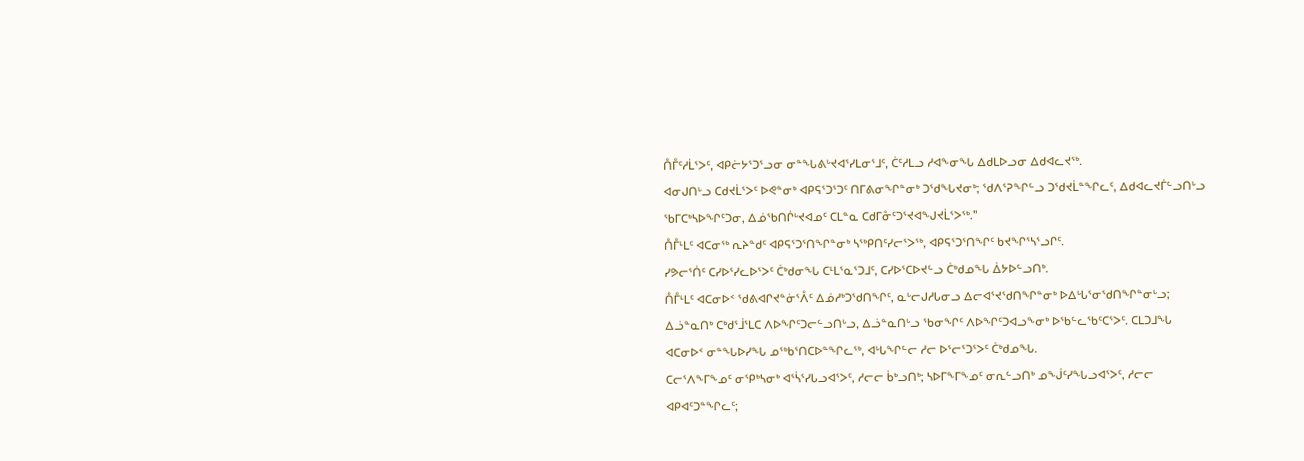ᑍᒤᑦᓱᒫᕐᐳᑦ, ᐊᑭᓖᔭᕐᑐᕐᓗᓂ ᓂᓐᖓᕕᒡᔪᐊᕐᓯᒪᓂᕐᒧᑦ, ᑖᑦᓱᒪᓗ ᓱᐊᖕᓂᖓ ᐃᑯᒪᐅᓗᓂ ᐃᑯᐊᓚᔪᖅ.
ᐊᓂᒍᑎᒡᓗ ᑕᑯᔪᒫᕐᐳᑦ ᐅᕙᓐᓂᒃ ᐊᑭᕋᕐᑐᕐᑐᑦ ᑎᒥᕕᓂᖏᓐᓂᒃ ᑐᖁᖓᔪᓂᒃ; ᖁᐱᕐᕈᖏᓪᓗ ᑐᖁᔪᒫᓐᖏᓚᑦ, ᐃᑯᐊᓚᔪᒦᓪᓗᑎᒡᓗ ᖃᒥᑕᒃᓴᐅᖏᑦᑐᓂ, ᐃᓅᖃᑎᒌᒡᔪᐊᓄᑦ ᑕᒪᓐᓇ ᑕᑯᒥᓁᑦᑐᕐᔪᐊᖑᔪᒫᕐᐳᖅ.”
ᑍᒤᒻᒪᑦ ᐊᑕᓂᖅ ᕆᔨᓐᑯᑦ ᐊᑭᕋᕐᑐᕐᑎᖏᓐᓂᒃ ᓴᖅᑭᑎᑦᓯᓕᕐᐳᖅ, ᐊᑭᕋᕐᑐᕐᑎᖏᑦ ᑲᔪᖏᕐᓴᕐᓗᒋᑦ.
ᓯᕗᓕᕐᑏᑦ ᑕᓯᐅᕐᓯᓚᐅᕐᐳᑦ ᑖᒃᑯᓂᖓ ᑕᒻᒪᕐᓇᕐᑐᒧᑦ, ᑕᓯᐅᕐᑕᐅᔪᓪᓗ ᑖᒃᑯᓄᖓ ᐄᔭᐅᓪᓗᑎᒃ.
ᑍᒤᒻᒪᑦ ᐊᑕᓂᐅᑉ ᖁᕕᐊᒋᔪᓐᓃᕐᐰᑦ ᐃᓅᓱᒃᑐᖁᑎᖏᑦ, ᓇᒡᓕᒍᓱᒐᓂᓗ ᐃᓕᐊᕐᔪᖁᑎᖏᓐᓂᒃ ᐅᐃᒡᒐᕐᓂᖁᑎᖏᓐᓂᒡᓗ; ᐃᓘᓐᓇᑎᒃ ᑕᒃᑯᕐᒨᕐᒪᑕ ᐱᐅᖏᑦᑐᓕᓪᓗᑎᒡᓗ, ᐃᓘᓐᓇᑎᒡᓗ ᖃᓂᖏᑦ ᐱᐅᖏᑦᑐᐊᓗᖕᓂᒃ ᐅᖃᓪᓚᖃᑦᑕᕐᐳᑦ. ᑕᒪᑐᒧᖓ ᐊᑕᓂᐅᑉ ᓂᓐᖓᐅᓯᖓ ᓄᖅᑲᕐᑎᑕᐅᓐᖏᓚᖅ, ᐊᒡᒐᖏᓪᓕ ᓱᓕ ᐅᕐᓕᕐᑐᕐᐳᑦ ᑖᒃᑯᓄᖓ.
ᑕᓕᕐᐱᖕᒥᖕᓄᑦ ᓂᕿᒃᓴᓂᒃ ᐊᕐᓵᕐᓯᒐᓗᐊᕐᐳᑦ, ᓱᓕᓕ ᑳᒃᓗᑎᒃ; ᓴᐅᒥᖕᒥᖕᓄᑦ ᓂᕆᓪᓗᑎᒃ ᓄᖒᑦᓯᖓᓗᐊᕐᐳᑦ, ᓱᓕᓕ ᐊᑭᐊᑦᑐᓐᖏᓚᑦ;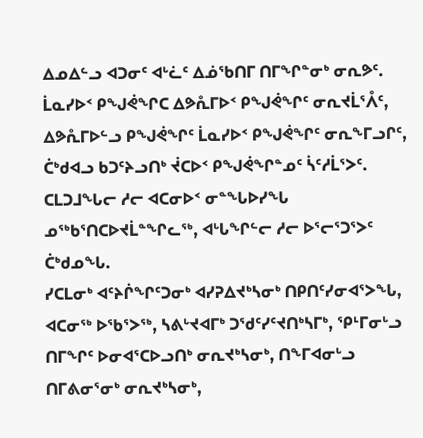ᐃᓄᐃᓪᓗ ᐊᑐᓂᑦ ᐊᒡᓛᑦ ᐃᓅᖃᑎᒥ ᑎᒥᖏᓐᓂᒃ ᓂᕆᕗᑦ.
ᒫᓇᓯᐅᑉ ᑭᖑᕚᖏᑕ ᐃᕗᕅᒥᐅᑉ ᑭᖑᕚᖏᑦ ᓂᕆᔪᒫᕐᐰᑦ, ᐃᕗᕅᒥᐅᓪᓗ ᑭᖑᕚᖏᑦ ᒫᓇᓯᐅᑉ ᑭᖑᕚᖏᑦ ᓂᕆᖕᒥᓗᒋᑦ, ᑖᒃᑯᐊᓗ ᑲᑐᑦᔨᓗᑎᒃ ᔫᑕᐅᑉ ᑭᖑᕚᖏᓐᓄᑦ ᓵᑦᓱᒫᕐᐳᑦ. ᑕᒪᑐᒧᖓᓕ ᓱᓕ ᐊᑕᓂᐅᑉ ᓂᓐᖓᐅᓯᖓ ᓄᖅᑲᕐᑎᑕᐅᔪᒫᓐᖏᓚᖅ, ᐊᒡᒐᖏᓪᓕ ᓱᓕ ᐅᕐᓕᕐᑐᕐᐳᑦ ᑖᒃᑯᓄᖓ.
ᓯᑕᒪᓂᒃ ᐊᑦᔨᒌᖏᑦᑐᓂᒃ ᐊᓯᕈᐃᔪᒃᓴᓂᒃ ᑎᑭᑎᑦᓯᓂᐊᕐᐳᖓ, ᐊᑕᓂᖅ ᐅᖃᕐᐳᖅ, ᓴᕕᒡᔪᐊᒥᒃ ᑐᖁᑦᓯᑦᔪᑎᒃᓴᒥᒃ, ᕿᒻᒥᓂᒡᓗ ᑎᒥᖏᑦ ᐅᓂᐊᕐᑕᐅᓗᑎᒃ ᓂᕆᔪᒃᓴᓂᒃ, ᑎᖕᒥᐊᓂᒡᓗ ᑎᒥᕕᓂᕐᓂᒃ ᓂᕆᔪᒃᓴᓂᒃ,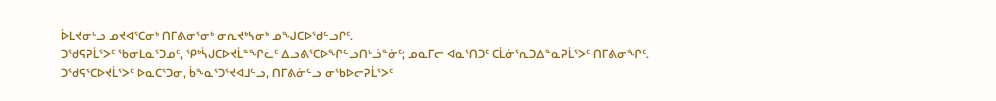ᐆᒪᔪᓂᒡᓗ ᓄᔪᐊᕐᑕᓂᒃ ᑎᒥᕕᓂᕐᓂᒃ ᓂᕆᔪᒃᓴᓂᒃ ᓄᖑᑕᐅᖁᓪᓗᒋᑦ.
ᑐᖁᕋᕈᒫᕐᐳᑦ ᖃᓂᒪᓇᕐᑐᓄᑦ, ᕿᒃᓵᒍᑕᐅᔪᒫᓐᖏᓚᑦ ᐃᓗᕕᕐᑕᐅᖏᓪᓗᑎᒡᓘᓐᓃᑦ; ᓄᓇᒥᓕ ᐊᓇᕐᑎᑐᑦ ᑕᒫᓃᕐᕆᑐᐃᓐᓇᕈᒫᕐᐳᑦ ᑎᒥᕕᓂᖏᑦ. ᑐᖁᕋᕐᑕᐅᔪᒫᕐᐳᑦ ᐅᓇᑕᕐᑐᓂ, ᑳᖕᓇᕐᑐᕐᔪᐊᒧᓪᓗ, ᑎᒥᕕᓃᓪᓗ ᓂᖃᐅᓕᕈᒫᕐᐳᑦ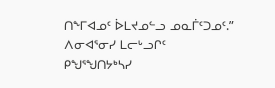ᑎᖕᒥᐊᓄᑦ ᐆᒪᔪᓄᓪᓗ ᓄᓇᒦᑦᑐᓄᑦ.”
ᐱᓂᐊᕐᓂᓯ ᒪᓕᒡᓗᒋᑦ ᑭᖑᕐᖑᑎᔭᒃᓴᓯ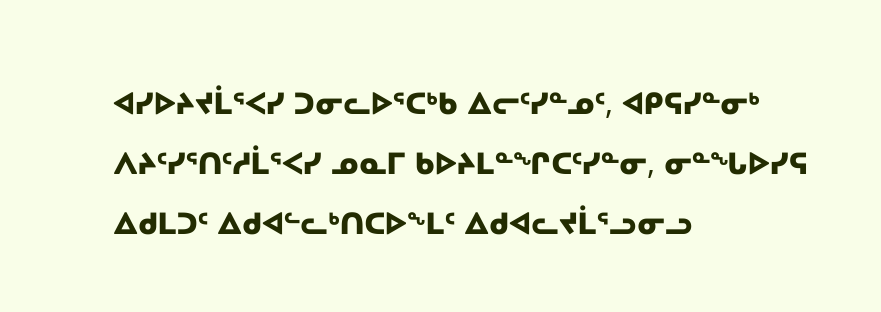ᐊᓯᐅᔨᔪᒫᕐᐸᓯ ᑐᓂᓚᐅᕐᑕᒃᑲ ᐃᓕᑦᓯᓐᓄᑦ, ᐊᑭᕋᓯᓐᓂᒃ ᐱᔨᑦᓯᕐᑎᑦᓱᒫᕐᐸᓯ ᓄᓇᒥ ᑲᐅᔨᒪᓐᖏᑕᑦᓯᓐᓂ, ᓂᓐᖓᐅᓯᕋ ᐃᑯᒪᑐᑦ ᐃᑯᐊᓪᓚᒃᑎᑕᐅᖕᒪᑦ ᐃᑯᐊᓚᔪᒫᕐᓗᓂᓗ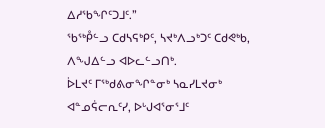ᐃᓱᖃᖏᑦᑐᒧᑦ.”
ᖃᖅᑬᓪᓗ ᑕᑯᓴᕋᒃᑭᑦ, ᓴᔪᒃᐱᓗᒃᑐᑦ ᑕᑯᕙᒃᑲ, ᐱᖑᐃᓪᓗ ᐊᐅᓚᓪᓗᑎᒃ.
ᐆᒪᔪᑦ ᒥᖅᑯᕕᓂᖏᓐᓂᒃ ᓴᓇᓯᒪᔪᓂᒃ ᐊᓐᓄᕌᓕᕆᑦᓯ, ᐅᒡᒍᐊᕐᓂᕐᒧᑦ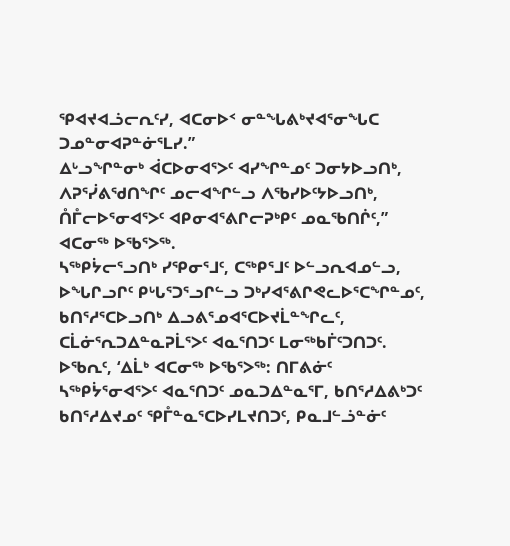ᕿᐊᔪᐊᓘᓕᕆᑦᓯ, ᐊᑕᓂᐅᑉ ᓂᓐᖓᕕᒃᔪᐊᕐᓂᖓᑕ ᑐᓄᓐᓂᐊᕈᓐᓃᕐᒪᓯ.”
ᐃᒡᓗᖏᓐᓂᒃ ᐋᑕᐅᓂᐊᕐᐳᑦ ᐊᓯᖏᓐᓄᑦ ᑐᓂᔭᐅᓗᑎᒃ, ᐱᕈᕐᓰᕕᖁᑎᖏᑦ ᓄᓕᐊᖏᓪᓗ ᐱᖃᓯᐅᑦᔭᐅᓗᑎᒃ, ᑍᒤᓕᐅᕐᓂᐊᕐᐳᑦ ᐊᑭᓂᐊᕐᕕᒋᓕᕈᒃᑭᑦ ᓄᓇᖃᑎᒌᑦ,” ᐊᑕᓂᖅ ᐅᖃᕐᐳᖅ.
ᓴᖅᑭᔮᓕᕐᓗᑎᒃ ᓯᕿᓂᕐᒧᑦ, ᑕᖅᑭᕐᒧᑦ ᐅᓪᓗᕆᐊᓄᓪᓗ, ᐅᖓᒋᓗᒋᑦ ᑭᒡᒐᕐᑐᕐᓗᒋᓪᓗ ᑐᒃᓯᐊᕐᕕᒋᕙᓚᐅᕐᑕᖏᓐᓄᑦ, ᑲᑎᕐᓱᕐᑕᐅᓗᑎᒃ ᐃᓗᕕᕐᓄᐊᕐᑕᐅᔪᒫᓐᖏᓚᑦ, ᑕᒫᓃᕐᕆᑐᐃᓐᓇᕈᒫᕐᐳᑦ ᐊᓇᕐᑎᑐᑦ ᒪᓂᖅᑲᒦᑦᑐᑎᑐᑦ.
ᐅᖃᕆᑦ, ‘ᐃᒫᒃ ᐊᑕᓂᖅ ᐅᖃᕐᐳᖅ: ᑎᒥᕕᓃᑦ ᓴᖅᑭᔮᕐᓂᐊᕐᐳᑦ ᐊᓇᕐᑎᑐᑦ ᓄᓇᑐᐃᓐᓇᕐᒥ, ᑲᑎᕐᓱᐃᕕᒃᑐᑦ ᑲᑎᕐᓱᐃᔪᓄᑦ ᕿᒤᓐᓇᕐᑕᐅᓯᒪᔪᑎᑐᑦ, ᑭᓇᒧᓪᓘᓐᓃᑦ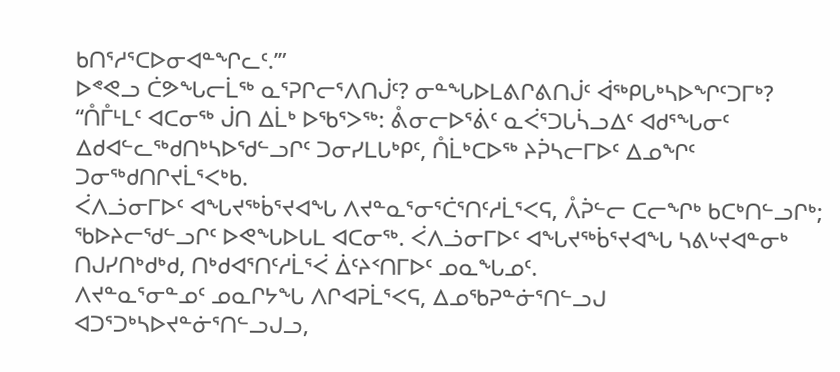ᑲᑎᕐᓱᕐᑕᐅᓂᐊᓐᖏᓚᑦ.’”
ᐅᕝᕙᓗ ᑖᕗᖓᓕᒫᖅ ᓇᕐᕈᒋᓕᕐᐱᑎᒎᑦ? ᓂᓐᖓᐅᒪᕕᒋᕕᑎᒎᑦ ᐋᖅᑭᒐᒃᓴᐅᖏᑦᑐᒥᒃ?
“ᑍᒤᒻᒪᑦ ᐊᑕᓂᖅ ᒎᑎ ᐃᒫᒃ ᐅᖃᕐᐳᖅ: ᕔᓂᓕᐅᕐᕖᑦ ᓇᐹᕐᑐᒐᓵᓗᐃᑦ ᐊᑯᕐᖓᓂᑦ ᐃᑯᐊᓪᓚᖅᑯᑎᒃᓴᐅᖁᓪᓗᒋᑦ ᑐᓂᓯᒪᒐᒃᑭᑦ, ᑍᒫᒃᑕᐅᖅ ᔨᕉᓴᓕᒥᐅᑦ ᐃᓄᖏᑦ ᑐᓂᖅᑯᑎᒋᔪᒫᕐᐸᒃᑲ.
ᐹᐱᓘᓂᒥᐅᑦ ᐊᖓᔪᖅᑳᕐᔪᐊᖓ ᐱᔪᓐᓇᕐᓂᕐᑖᕐᑎᑦᓱᒫᕐᐸᕋ, ᐰᕉᓪᓕ ᑕᓕᖏᒃ ᑲᑕᒃᑎᓪᓗᒋᒃ; ᖃᐅᔨᓕᖁᓪᓗᒋᑦ ᐅᕙᖓᐅᒐᒪ ᐊᑕᓂᖅ. ᐹᐱᓘᓂᒥᐅᑦ ᐊᖓᔪᖅᑳᕐᔪᐊᖓ ᓴᕕᒡᔪᐊᓐᓂᒃ ᑎᒍᓯᑎᒃᑯᒃᑯ, ᑎᒃᑯᐊᕐᑎᑦᓱᒫᕐᐹ ᐄᑦᔨᑉᑎᒥᐅᑦ ᓄᓇᖓᓄᑦ.
ᐱᔪᓐᓇᕐᓂᓐᓄᑦ ᓄᓇᒋᔭᖓ ᐱᒋᐊᕈᒫᕐᐸᕋ, ᐃᓄᖃᕈᓐᓃᕐᑎᓪᓗᒍ ᐊᑐᕐᑐᒃᓴᐅᔪᓐᓃᕐᑎᓪᓗᒍᓗ,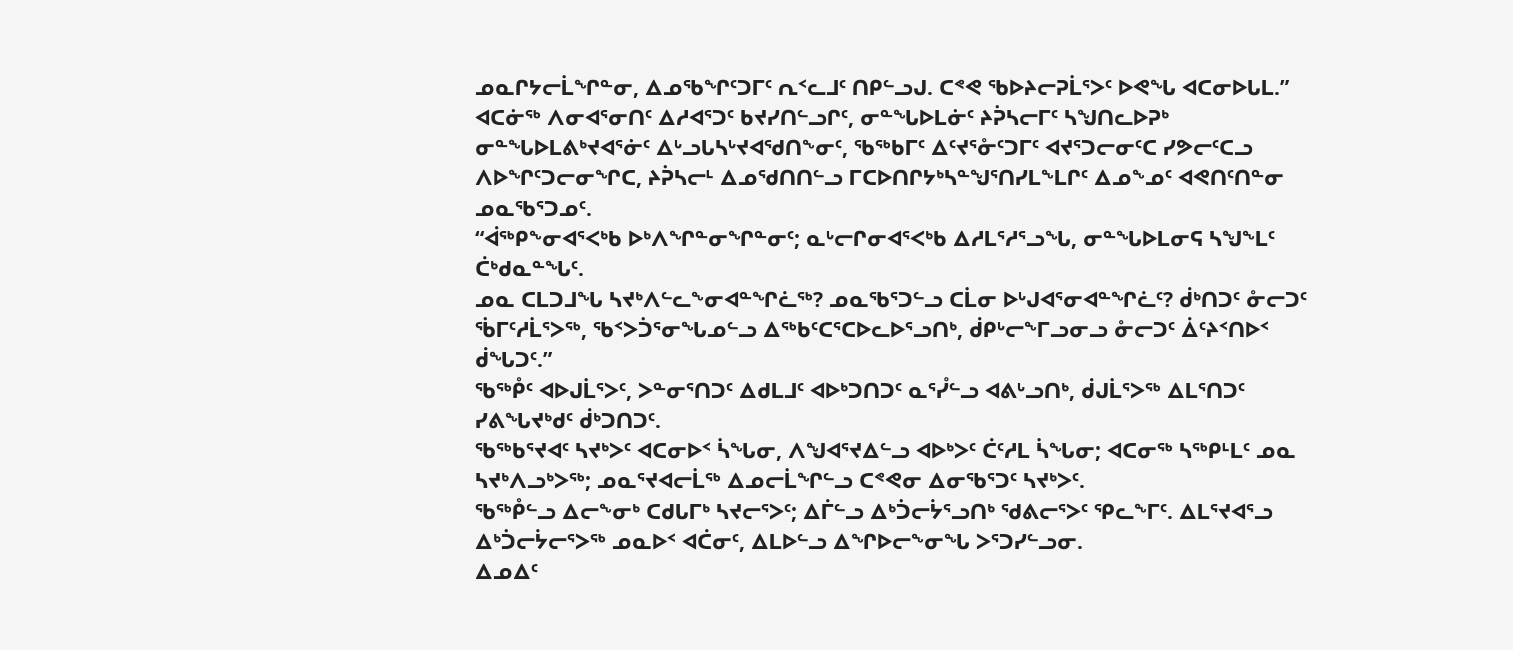ᓄᓇᒋᔭᓕᒫᖏᓐᓂ, ᐃᓄᖃᖏᑦᑐᒥᑦ ᕆᑉᓚᒧᑦ ᑎᑭᓪᓗᒍ. ᑕᕝᕙ ᖃᐅᔨᓕᕈᒫᕐᐳᑦ ᐅᕙᖓ ᐊᑕᓂᐅᒐᒪ.”
ᐊᑕᓃᖅ ᐱᓂᐊᕐᓂᑎᑦ ᐃᓱᐊᕐᑐᑦ ᑲᔪᓯᑎᓪᓗᒋᑦ, ᓂᓐᖓᐅᒪᓃᑦ ᔨᕉᓴᓕᒥᑦ ᓴᖑᑎᓚᐅᕈᒃ ᓂᓐᖓᐅᒪᕕᒃᔪᐊᕐᓃᑦ ᐃᒡᓗᒐᓴᒡᔪᐊᖁᑎᖕᓂᑦ, ᖃᖅᑲᒥᑦ ᐃᑦᔪᕐᓁᑦᑐᒥᑦ ᐊᔪᕐᑐᓕᓂᑦᑕ ᓯᕗᓕᑦᑕᓗ ᐱᐅᖏᑦᑐᓕᓂᖏᑕ, ᔨᕉᓴᓕᒻ ᐃᓄᖁᑎᑎᓪᓗ ᒥᑕᐅᑎᒋᔭᒃᓴᓐᖑᕐᑎᓯᒪᖕᒪᒋᑦ ᐃᓄᖕᓄᑦ ᐊᕙᑎᑦᑎᓐᓂ ᓄᓇᖃᕐᑐᓄᑦ.
“ᐋᖅᑭᖕᓂᐊᕐᐸᒃᑲ ᐅᒃᐱᖏᓐᓂᖏᓐᓂᑦ; ᓇᒡᓕᒋᓂᐊᕐᐸᒃᑲ ᐃᓱᒪᕐᓱᕐᓗᖓ, ᓂᓐᖓᐅᒪᓂᕋ ᓴᖑᖕᒪᑦ ᑖᒃᑯᓇᓐᖓᑦ.
ᓄᓇ ᑕᒪᑐᒧᖓ ᓴᔪᒃᐱᓪᓚᖕᓂᐊᓐᖏᓛᖅ? ᓄᓇᖃᕐᑐᓪᓗ ᑕᒫᓂ ᐅᒡᒍᐊᕐᓂᐊᓐᖏᓛᑦ? ᑰᒃᑎᑐᑦ ᓁᓕᑐᑦ ᖄᒥᑦᓱᒫᕐᐳᖅ, ᖃᑉᐳᑑᕐᓂᖓᓄᓪᓗ ᐃᖅᑲᑦᑕᕐᑕᐅᓚᐅᕐᓗᑎᒃ, ᑰᑭᒡᓕᖕᒥᓗᓂᓗ ᓁᓕᑐᑦ ᐄᑦᔨᑉᑎᐅᑉ ᑰᖓᑐᑦ.”
ᖃᖅᑬᑦ ᐊᐅᒍᒫᕐᐳᑦ, ᐳᓐᓂᕐᑎᑐᑦ ᐃᑯᒪᒧᑦ ᐊᐅᒃᑐᑎᑐᑦ ᓇᕐᓮᓪᓗ ᐊᕕᒡᓗᑎᒃ, ᑰᒍᒫᕐᐳᖅ ᐃᒪᕐᑎᑐᑦ ᓯᕕᖓᔪᒃᑯᑦ ᑰᒃᑐᑎᑐᑦ.
ᖃᖅᑲᕐᔪᐊᑦ ᓴᔪᒃᐳᑦ ᐊᑕᓂᐅᑉ ᓵᖓᓂ, ᐱᖑᐊᕐᔪᐃᓪᓗ ᐊᐅᒃᐳᑦ ᑖᑦᓱᒪ ᓵᖓᓂ; ᐊᑕᓂᖅ ᓴᖅᑭᒻᒪᑦ ᓄᓇ ᓴᔪᒃᐱᓗᒃᐳᖅ; ᓄᓇᕐᔪᐊᓕᒫᖅ ᐃᓄᓕᒫᖏᓪᓗ ᑕᕝᕙᓂ ᐃᓂᖃᕐᑐᑦ ᓴᔪᒃᐳᑦ.
ᖃᖅᑬᓪᓗ ᐃᓕᖕᓂᒃ ᑕᑯᒐᒥᒃ ᓴᔪᓕᕐᐳᑦ; ᐃᒦᓪᓗ ᐃᒃᑑᓕᔮᕐᓗᑎᒃ ᖁᕕᓕᕐᐳᑦ ᕿᓚᖕᒥᑦ. ᐃᒪᕐᔪᐊᕐᓗ ᐃᒃᑑᓕᔮᓕᕐᐳᖅ ᓄᓇᐅᑉ ᐊᑖᓂᑦ, ᐃᒪᐅᓪᓗ ᐃᖏᐅᓕᖕᓂᖓ ᐳᕐᑐᓯᓪᓗᓂ.
ᐃᓄᐃᑦ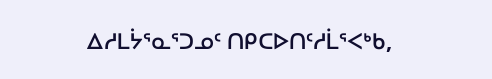ᐃᓱᒪᔮᕐᓇᕐᑐᓄᑦ ᑎᑭᑕᐅᑎᑦᓱᒫᕐᐸᒃᑲ,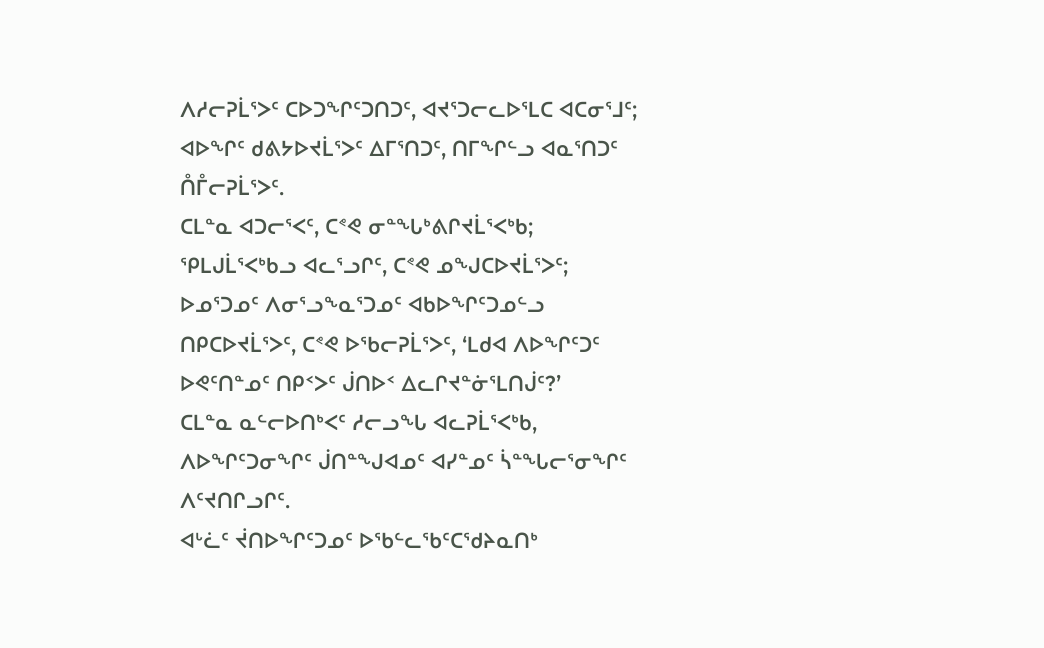ᐱᓱᓕᕈᒫᕐᐳᑦ ᑕᐅᑐᖏᑦᑐᑎᑐᑦ, ᐊᔪᕐᑐᓕᓚᐅᕐᒪᑕ ᐊᑕᓂᕐᒧᑦ; ᐊᐅᖏᑦ ᑯᕕᔭᐅᔪᒫᕐᐳᑦ ᐃᒥᕐᑎᑐᑦ, ᑎᒥᖏᓪᓗ ᐊᓇᕐᑎᑐᑦ ᑍᒤᓕᕈᒫᕐᐳᑦ.
ᑕᒪᓐᓇ ᐊᑐᓕᕐᐸᑦ, ᑕᕝᕙ ᓂᓐᖓᒃᕕᒋᔪᒫᕐᐸᒃᑲ; ᕿᒪᒍᒫᕐᐸᒃᑲᓗ ᐊᓚᕐᓗᒋᑦ, ᑕᕝᕙ ᓄᖑᑕᐅᔪᒫᕐᐳᑦ; ᐅᓄᕐᑐᓄᑦ ᐱᓂᕐᓗᖕᓇᕐᑐᓄᑦ ᐊᑲᐅᖏᑦᑐᓄᓪᓗ ᑎᑭᑕᐅᔪᒫᕐᐳᑦ, ᑕᕝᕙ ᐅᖃᓕᕈᒫᕐᐳᑦ, ‘ᒪᑯᐊ ᐱᐅᖏᑦᑐᑦ ᐅᕙᑦᑎᓐᓄᑦ ᑎᑭᑉᐳᑦ ᒎᑎᐅᑉ ᐃᓚᒋᔪᓐᓃᕐᒪᑎᒎᑦ?’
ᑕᒪᓐᓇ ᓇᓪᓕᐅᑎᒃᐸᑦ ᓱᓕᓗᖓ ᐊᓚᕈᒫᕐᐸᒃᑲ, ᐱᐅᖏᑦᑐᓂᖏᑦ ᒎᑎᓐᖑᐊᓄᑦ ᐊᓯᓐᓄᑦ ᓵᓐᖓᓕᕐᓂᖏᑦ ᐱᑦᔪᑎᒋᓗᒋᑦ.
ᐊᒡᓛᑦ ᔫᑎᐅᖏᑦᑐᓄᑦ ᐅᖃᓪᓚᖃᑦᑕᖁᔨᓇᑎᒃ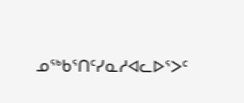ᓄᖅᑲᕐᑎᑦᓯᓇᓱᐊᓚᐅᕐᐳᑦ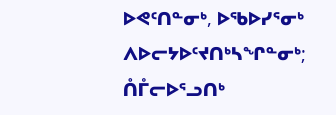ᐅᕙᑦᑎᓐᓂᒃ, ᐅᖃᐅᓯᕐᓂᒃ ᐱᐅᓕᔭᐅᑦᔪᑎᒃᓴᖏᓐᓂᒃ; ᑍᒤᓕᐅᕐᓗᑎᒃ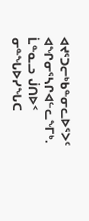ᐊᔪᕐᑐᓕᒃᑲᓐᓂᓚᐅᕐᐳᑦ ᐊᖏᓂᕐᓴᒋᐊᓪᓚᖕᒥᒃ. ᒫᓐᓇᓗ ᒎᑎᐅᑉ ᓂᓐᖓᐅᓯᖓᑕ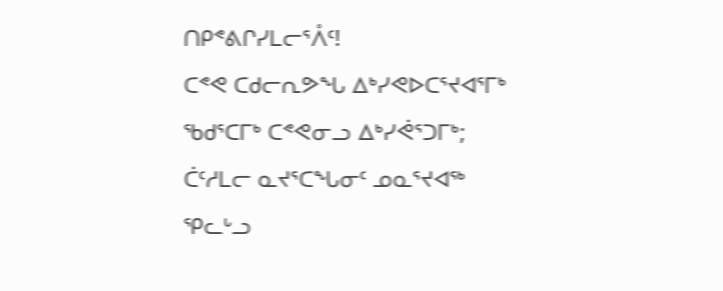ᑎᑭᕝᕕᒋᓯᒪᓕᕐᐰᑦ!
ᑕᕝᕙ ᑕᑯᓕᕆᕗᖓ ᐃᒃᓯᕙᐅᑕᕐᔪᐊᕐᒥᒃ ᖃᑯᕐᑕᒥᒃ ᑕᕝᕙᓂᓗ ᐃᒃᓯᕚᕐᑐᒥᒃ; ᑖᑦᓱᒪᓕ ᓇᔪᕐᑕᖓᓂᑦ ᓄᓇᕐᔪᐊᖅ ᕿᓚᒡᓗ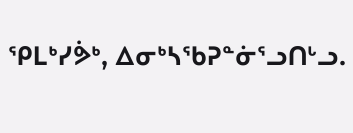ᕿᒪᒃᓯᕘᒃ, ᐃᓂᒃᓴᖃᕈᓐᓃᕐᓗᑎᒡᓗ.